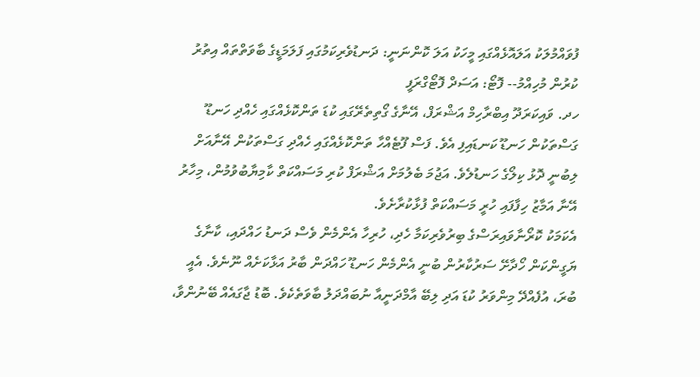ފުވައްމުލަކު އަލައޮޅެއްގައި މީހަކު އަލަ ކޮންނަނީ: ދަނޑުވެރިކަމުގައި ފަލަމަޑީގެ ބާވަތްތައް އިތުރު ކުރުން މުހިއްމު-- ފޮޓޯ: އަސަދް ފޮޓޯގްރަފީ
ހދ. ވައިކަރަދޫ އިބްރާހިމް އަޝްރަފް، އޭނާގެ ގޯތިތެރޭގައި ކުޑަ ތަންކޮޅެއްގައި ހެއްދި ހަނޑޫ ގަސްތަކުން ހަނޑޫ ކަނޑައިފި އެވެ. ފަސް ފޫޓެއްހާ ތަންކޮޅެއްގައި ހެއްދި ގަސްތަކުން އޭނާއަށް ލިބުނީ ދޮޅު ކިލޯގެ ހަނޑުލެވެ. އަޖުމަ ބެލުމަށް އަޝްރަފް ކުރި މަސައްކަތް ކާމިޔާބުވުމުން، މިހާރު އޭނާ އަމާޒު ހިފާފައި ހުރީ މަސައްކަތް ފުޅާކުރާށެވެ.
އެކަމަކު ކޮރޯނާވައިރަސްގެ ބިރުވެރިކަމާ ހެދި، ހުރިހާ އެންމެން ވެސް ދަނޑު ހައްދައި، ކާނާގެ ޔަގީންކަން ހޯދާށޭ ސަރުކާރުން ބުނީ އެންމެން ހަނޑޫ ހައްދަން ބާރު އަޅާކަށެއް ނޫނެވެ. އެއީ ބުރަ، އުފެއްދޭ މިންވަރު ކުޑަ އަދި ލިބޭ އާމްދަނީއާ ނުބައްދަލު ބާވަތެކެވެ. ބޮޑު ޖާގައެއް ބޭނުންވާ،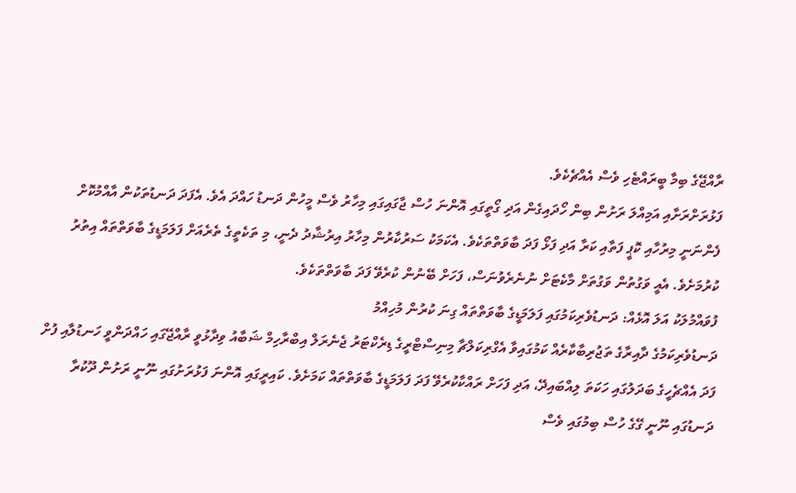ރާއްޖޭގެ ބިމާ ބީރައްޓެހި ވެސް އެއްޗެކެވެ.
ފަޅުރަށްރަށާއި އަމިއްލަ ރަށުން ބިން ހޯދައިގެން އަދި ގޯތީގައި އޮންނަ ހުސް ޖާގައިގައި މިހާރު ވެސް މީހުން ދަނޑު ހައްދަ އެވެ. އެފަދަ ދަނޑުތަކުން އާއްމުކޮށް ފެންނަނީ މިރުހާއި ކޮޕީ ފަތާއި ކަރާ އަދި ފަޅޯ ފަދަ ބާވަތްތަކެވެ. އެކަމަކު ސަރުކާރުން މިހާރު އިރުޝާދު ދެނީ، މި ތަކެތީގެ ތެރެއަށް ފަލަމަޑީގެ ބާވަތްތައް އިތުރު ކުރުމަށެވެ. އެއީ ވަގުތުން ވަގުތަށް މާކެޓަށް ނުނެރެވުނަސް، ފަހަށް ބޭނުން ކުރެވޭ ފަދަ ބާވަތްތަކެވެ.
ފުވައްމުލަކު އަލަ އޮޅެއް: ދަނޑުވެރިކަމުގައި ފަލަމަޑީގެ ބާވަތްތައް ގިނަ ކުރުން މުހިއްމު
ދަނޑުވެރިކަމުގެ ދާއިރާގެ ތަޖުރިބާކާރެއް ކަމުގައިވާ އެގްރިކަލްޗާ މިނިސްޓްރީގެ ޑިރެކްޓަރު ޖެނެރަލް އިބްރާހިމް ޝަބާއު ވިދާޅުވީ ރާއްޖޭގައި ހައްދަންވީ ހަނޑުލާއި ފުށް ފަދަ އެއްޗެހީގެ ބަދަލުގައި ހަކަތަ ލިއްބައިދޭ، އަދި ފަހަށް ރައްކާކުރެވޭ ފަދަ ފަލަމަޑީގެ ބާވަތްތައް ކަމަށެވެ. ކައިރީގައި އޮންނަ ފަޅުރަށުގައި ނޫނީ ރަށުން ދޫކުރާ ދަނޑުގައި ނޫނީ ގޭގެ ހުސް ބިމުގައި ވެސް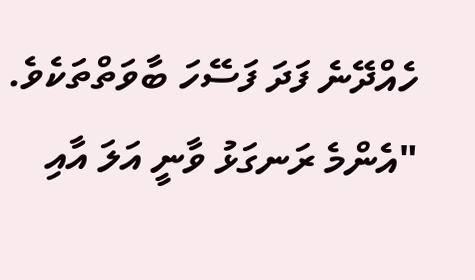ހެއްދޭނެ ފަދަ ފަސޭހަ ބާވަތްތަކެވެ.
"އެންމެ ރަނގަޅު ވާނީ އަލަ އާއި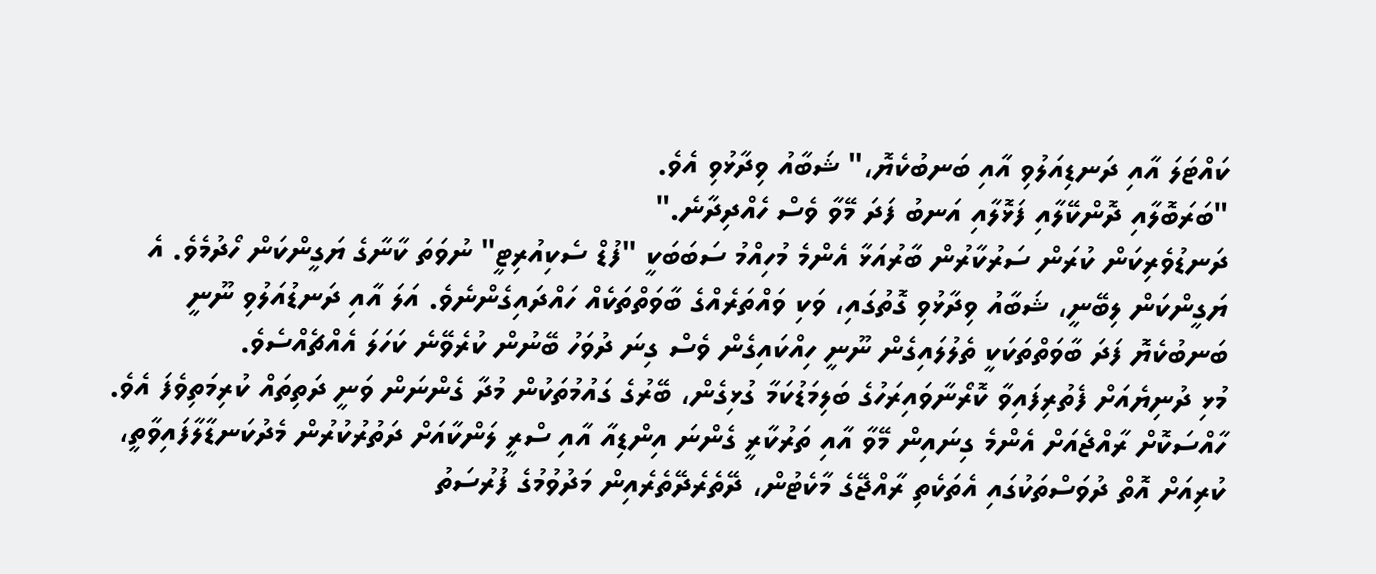ކައްޓަލަ އާއި ދަނޑިއަލުވި އާއި ބަނބުކެޔޮ،" ޝަބާއު ވިދާޅުވި އެވެ.
"ބަރަބޮލާއި ދޮންކޭލާއި ފަޅޮލާއި އަނބު ފަދަ މޭވާ ވެސް ހެއްދިދާނެ."
ދަނޑުވެރިކަން ކުރަން ސަރުކާރުން ބާރުއަޅާ އެންމެ މުހިއްމު ސަބަބަކީ "ފުޑް ސެކިއުރިޓީ" ނުވަތަ ކާނާގެ ޔަގީންކަން ހޯދުމެވެ. އެ ޔަގީންކަން ލިބޭނީ، ޝަބާއު ވިދާޅުވި ގޮތުގައި، ވަކި ވައްތަރެއްގެ ބާވަތްތަކެއް ހައްދައިގެންނެވެ. އަލަ އާއި ދަނޑުއަލުވި ނޫނީ ބަނބުކެޔޮ ފަދަ ބާވަތްތަކަކީ ތެލުލައިގެން ނޫނީ ހިއްކައިގެން ވެސް ގިނަ ދުވަހު ބޭނުން ކުރެވޭނެ ކަހަލަ އެއްޗެއްސެވެ.
މުޅި ދުނިޔެއަށް ފެތުރިފައިވާ ކޮރޯނާވައިރަހުގެ ބަލިމަޑުކަމާ ގުޅިގެން، ބޭރުގެ ގައުމުތަކުން މުދާ ގެންނަން ވަނީ ދަތިތައް ކުރިމަތިވެފަ އެވެ. ހާއްސަކޮށް ރާއްޖެއަށް އެންމެ ގިނައިން މޭވާ އާއި ތަރުކާރީ ގެންނަ އިންޑިއާ އާއި ސްރީ ލަންކާއަށް ދަތުރުކުރުން މެދުކަނޑާލާފައިވާތީ، ކުރިއަށް އޮތް ދުވަސްތަކުގައި އެތަކެތި ރާއްޖޭގެ މާކެޓުން، ދޭތެރެދޭތެރެއިން މަދުވުމުގެ ފުރުސަތު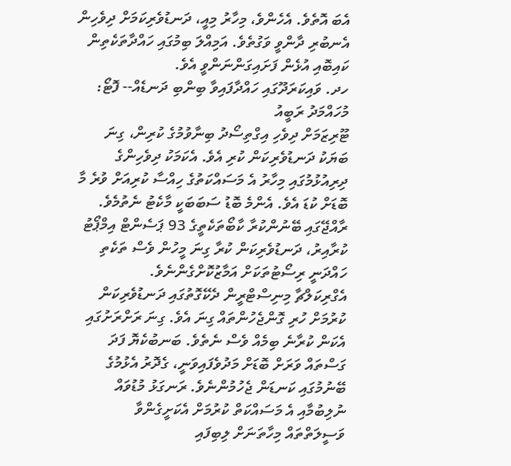އެބަ އޮތެވެ. އެހެންވެ، މިހާރު މިއީ، ދަނޑުވެރިކަމަށް ދިވެހިން އެނބުރި ދާންވީ ވަގުތެވެ. އަމިއްލަ ބިމުގައި ހައްދާތަކެތިން ކައިބޮއި އުޅެން ފަށައިގަންނަންވީ އެވެ.
ހދ. ވައިކަރަދޫގައި ހައްދާފައިވާ ބިންބި ދަނޑެއް-- ފޮޓޯ: މުހައްމަދު ރަބީއު
ޓޫރިޒަމަށް ދިވެހި އިގްތިސޯދު ބިނާވުމުގެ ކުރިން، ގިނަ ބަޔަކު ދަނޑުވެރިކަން ކުރި އެވެ. އެކަމަކު ދިވެހިންގެ ދިރިއުޅުމުގައި މިހާރު އެ މަސައްކަތުގެ ހިއްސާ ކުރިއަށް ވުރެ މާ ބޮޑަށް ކުޑަ އެވެ. އެންމެ ބޮޑު ސަބަބަކީ މާކެޓު ނެތުމެވެ. ރާއްޖޭގައި ބޭނުންކުރާ ކާބޯތަކެތީގެ 93 ޕަސެންޓް އިމްޕޯޓު ކުރާއިރު، ދަނޑުވެރިކަން ކުރާ ގިނަ މީހުން ވެސް ތަކެތި ހައްދަނީ ރިސޯޓުތަކަށް އަމާޒުކޮށްގެންނެވެ.
އެގްރިކަލްޗާ މިނިސްޓްރީން ދެކޭގޮތުގައި ދަނޑުވެރިކަން ކުރުމަށް ހުރި ގޮންޖެހުންތައް ގިނަ އެވެ. ގިނަ ރަށްރަށުގައި އެކަން ކުރާނެ ބިމެއް ވެސް ނެތެވެ. ބަނބުކެޔޮ ފަދަ ގަސްތައް ވަރަށް ބޮޑަށް މަދުވެފައިވަނީ، ގެދޮރު އެޅުމުގެ ބޭނުމުގައި ކަނޑަން ޖެހުމުންނެވެ. ރަނގަޅު މުޑުވައް ނުލިބުމާއި އެ މަސައްކަތް ކުރުމަށް އެކަށީގެންވާ ވަސީލަތްތައް މިހާތަނަށް ލިބިފައި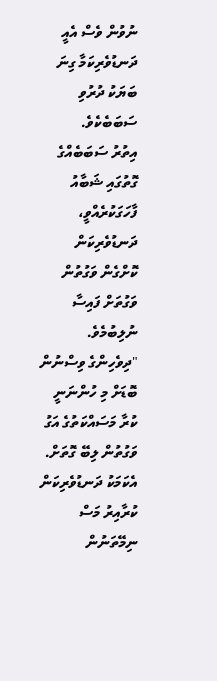ނުވުން ވެސް އެއީ ދަނޑުވެރިކަމާ ގިނަ ބަޔަކު ދުރުވި ސަބަބެކެވެ.
އިތުރު ސަބަބެއްގެ ގޮތުގައި ޝަބާއު ފާހަގަކުރެއްވީ، ދަނޑުވެރިކަން ކޮށްގެން ވަގުތުން ވަގުތަށް ފައިސާ ނުލިބުމެވެ.
"ދިވެހިންގެ ވިސްނުން ބޮޑަށް މި ހުންނަނީ ކުރާ މަސައްކަތުގެ އަގު ވަގުތުން ލިބޭ ގޮތަށް. އެކަމަކު ދަނޑުވެރިކަން ކުރާއިރު މަސް ނިމޭތަނުން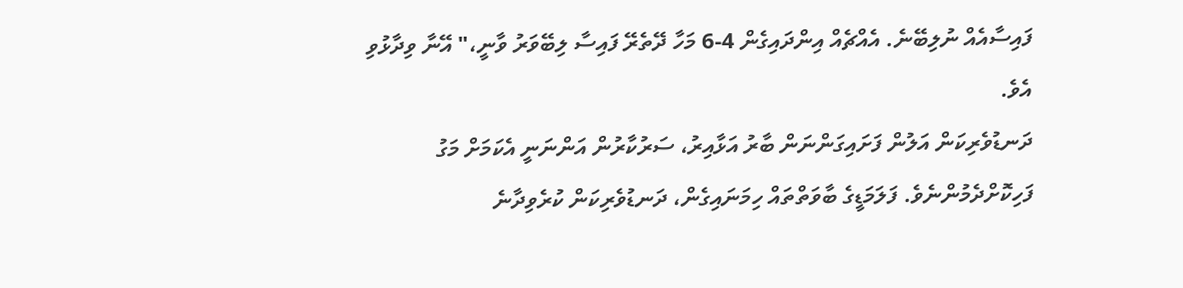ފައިސާއެއް ނުލިބޭނެ. އެއްޗެއް އިންދައިގެން 4-6 މަހާ ދޭތެރޭ ފައިސާ ލިބޭވަރު ވާނީ،" އޭނާ ވިދާޅުވި އެވެ.
ދަނޑުވެރިކަން އަލުން ފަށައިގަންނަން ބާރު އަޅާއިރު، ސަރުކާރުން އަންނަނީ އެކަމަށް މަގު ފަހިކޮށްދެމުންނެވެ. ފަލަމަޑީގެ ބާވަތްތައް ހިމަނައިގެން، ދަނޑުވެރިކަން ކުރެވިދާނެ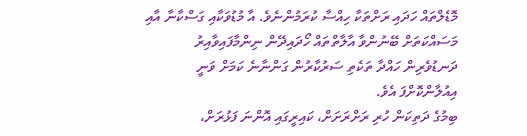މޮޑެލްތައް ހަދައި ރަށްތަކާ ހިއްސާ ކުރަމުންނެވެ. އާ މުޑުވަކާއި ގަސްކާނާ އާއި މަސައްކަތަށް ބޭނުންވާ އާލާތްތައް ހޯދައިދޭން ނިންމާފައިވާއިރު ދަނޑުވެރިން ހައްދާ ތަކެތި ސަރުކާރުން ގަންނާނެ ކަމަށް ވަނީ އިއުލާންކޮށްފަ އެވެ.
ބިމުގެ ދަތިކަން ހުރި ރަށްރަށަށް، ކައިރީގައި އޮންނަ ފަޅުރަށް،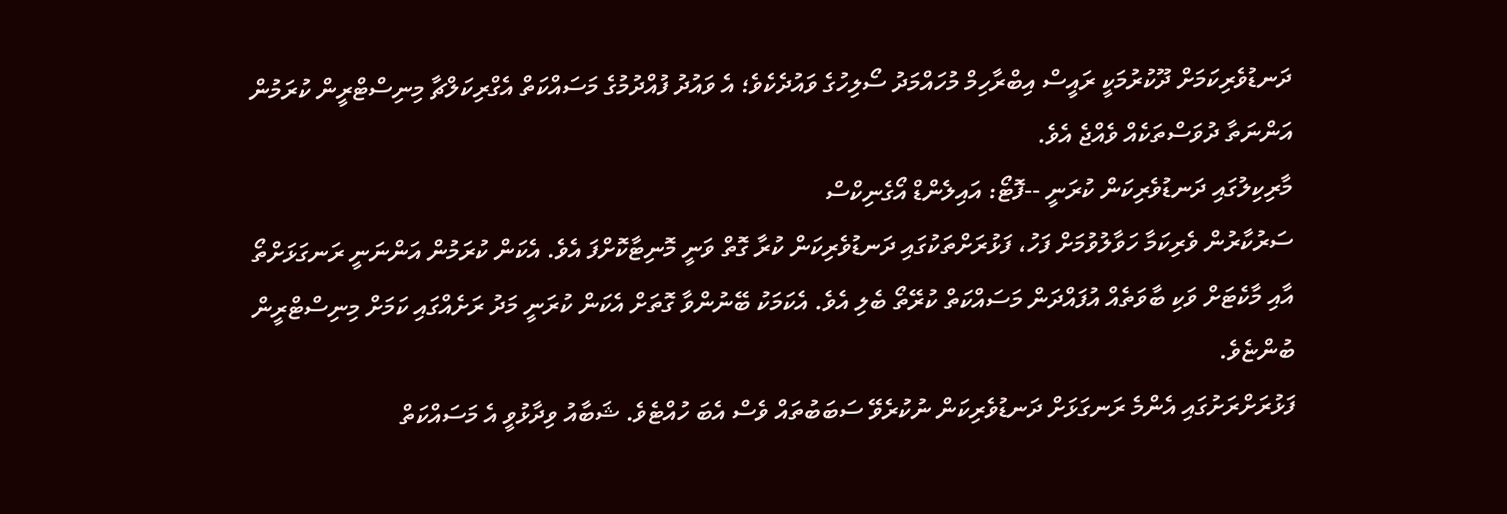ދަނޑުވެރިކަމަށް ދޫކުރުމަކީ ރައީސް އިބްރާހިމް މުހައްމަދު ސޯލިހުގެ ވައުދެކެވެ؛ އެ ވައުދު ފުއްދުމުގެ މަސައްކަތް އެގްރިކަލްޗާ މިނިސްޓްރީން ކުރަމުން އަންނަތާ ދުވަސްތަކެއް ވެއްޖެ އެވެ.
މާރިކިލުގައި ދަނޑުވެރިކަން ކުރަނީ --ފޮޓޯ: އައިލެންޑް އޯގެނިކްސް
ސަރުކާރުން ވެރިކަމާ ހަވާލުވުމަށް ފަހު، ފަޅުރަށްތަކުގައި ދަނޑުވެރިކަން ކުރާ ގޮތް ވަނީ މޮނިޓާކޮށްފަ އެވެ. އެކަން ކުރަމުން އަންނަނީ ރަނގަޅަށްތޯ އާއި މާކެޓަށް ވަކި ބާވަތެއް އުފައްދަން މަސައްކަތް ކުރޭތޯ ބެލި އެވެ. އެކަމަކު ބޭނުންވާ ގޮތަށް އެކަން ކުރަނީ މަދު ރަށެއްގައި ކަމަށް މިނިސްޓްރީން ބުންޏެވެ.
ފަޅުރަށްރަށުގައި އެންމެ ރަނގަޅަށް ދަނޑުވެރިކަން ނުކުރެވޭ ސަބަބުތައް ވެސް އެބަ ހުއްޓެވެ. ޝަބާއު ވިދާޅުވީ އެ މަސައްކަތް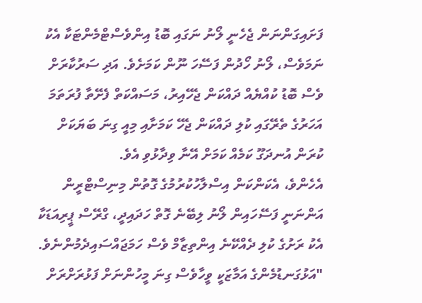ފަށައިގަންނަން ޖެހެނީ ލޯނު ނަގައި ބޮޑު އިންވެސްޓްމެންޓަކާ އެކު ނަމަވެސް، ލޯނު ހޯދުން ފަސޭހަ ނޫން ކަމަށެވެ. އަދި ސަރުކާރަށް ވެސް ބޮޑު ކުއްޔެއް ދައްކަން ޖެހޭއިރު، މަސައްކަތް ފެށޭތާ ފުރަތަމަ އަހަރުގެ ތެރޭގައި ކުލި ދައްކަން ޖެހޭ ކަމަށާއި މިއީ ގިނަ ބަޔަކަށް ކުރަން އުނދަގޫ ކަމެއް ކަމަށް އޭނާ ވިދާޅުވި އެވެ.
އެހެންވެ، އެކަންކަން އިސްލާހުކުރުމުގެ ގޮތުން މިނިސްޓްރީން އަންނަނީ ފަސޭހައިން ލޯނު ލިބޭނެ ގޮތް ހަދައިދީ، ގްރޭސް ޕީރިއަޑަކާ އެކު ރަށުގެ ކުލި ދެއްކޭނެ އިންތިޒާމް ވެސް ހަމަޖައްސައިދެމުންނެވެ.
"އަޅުގަނޑުމެންގެ އަމާޒަކީ ވީހާވެސް ގިނަ މީހުންނަށް ފަޅުރަށްރަށް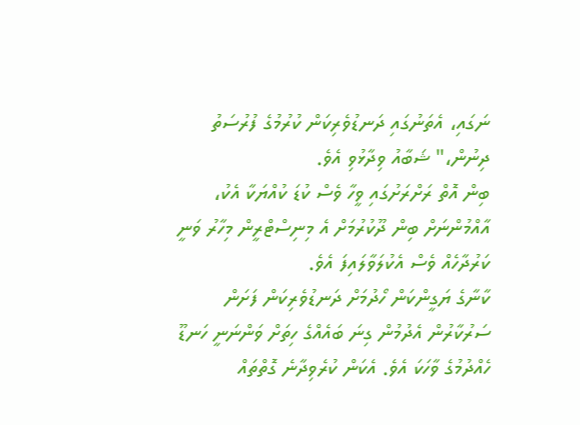ނަގައި، އެތަނުގައި ދަނޑުވެރިކަން ކުރުމުގެ ފުރުސަތު ދިނުން،" ޝަބާއު ވިދާޅުވި އެވެ.
ބިން އޮތް ރަށްރަށުގައި ވީހާ ވެސް ކުޑަ ކުއްޔަކާ އެކު، އާއްމުންނަށް ބިން ދޫކުރުމަށް އެ މިނިސްޓްރީން މިހާރު ވަނީ ކަރުދާހެއް ވެސް އެކުލަވާލައިފަ އެވެ.
ކާނާގެ ޔަގީންކަން ހޯދުމަށް ދަނޑުވެރިކަން ފަށަން ސަރުކާރުން އެދުމުން ގިނަ ބައެއްގެ ހިތަށް ވަންނަނީ ހަނޑޫ ހެއްދުމުގެ ވާހަކަ އެވެ. އެކަން ކުރެވިދާނެ ގޮތްތައް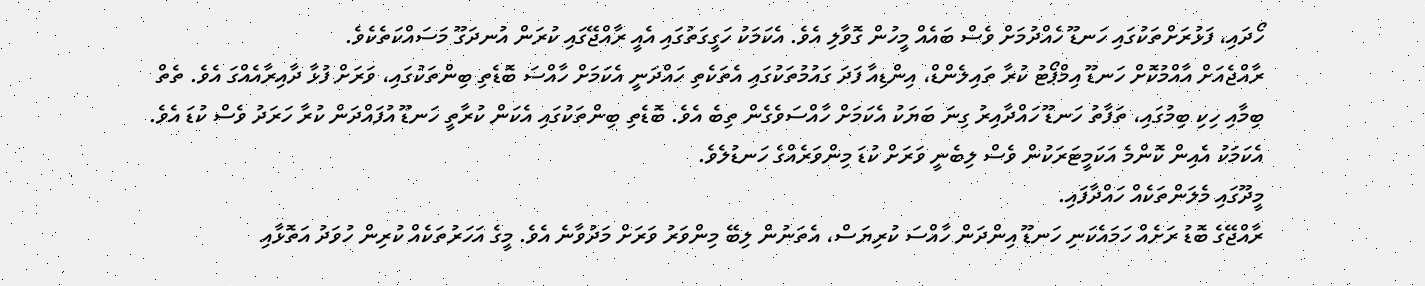ހޯދައި، ފަޅުރަށްތަކުގައި ހަނޑޫ ހެއްދުމަށް ވެސް ބައެއް މީހުން ގޮވާލި އެވެ. އެކަމަކު ހަގީގަތުގައި އެއީ ރާއްޖޭގައި ކުރަން އުނދަގޫ މަސައްކަތެކެވެ.
ރާއްޖެއަށް އާއްމުކޮށް ހަނޑޫ އިމްޕޯޓު ކުރާ ތައިލެންޑް، އިންޑިއާ ފަދަ ގައުމުތަކުގައި އެތަކެތި ހައްދަނީ އެކަމަށް ހާއްސަ ބޮޑެތި ބިންތަކުގައި، ވަރަށް ފުޅާ ދާއިރާއެއްގަ އެވެ. ތެތް ބިމާއި ހިކި ބިމުގައި، ތަފާތު ހަނޑޫ ހައްދާއިރު ގިނަ ބަޔަކު އެކަމަށް ހާއްސަވެގެން ތިބެ އެވެ. ބޮޑެތި ބިންތަކުގައި އެކަން ކުރާތީ ހަނޑޫ އުފައްދަން ކުރާ ހަރަދު ވެސް ކުޑަ އެވެ. އެކަމަކު އެއިން ކޮންމެ އަކަމީޓަރަކުން ވެސް ލިބެނީ ވަރަށް ކުޑަ މިންވަރެއްގެ ހަނޑުލެވެ.
މީދޫގައި މެލަންތަކެއް ހައްދާފައި.
ރާއްޖޭގެ ބޮޑު ރަށެއް ހަމައެކަނި ހަނޑޫ އިންދަން ހާއްސަ ކުރިޔަސް، އެތަނުން ލިބޭ މިންވަރު ވަރަށް މަދުވާނެ އެވެ. މީގެ އަހަރުތަކެއް ކުރިން ހުވަދު އަތޮޅާއި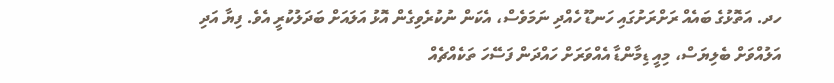ހދ. އަތޮޅުގެ ބައެއް ރަށްރަށުގައި ހަނޑޫ ހެއްދި ނަމަވެސް، އެކަން ނުކުރެވިގެން އޮޅު އަލައަށް ބަދަލުކުރީ އެވެ. ފިޔާ އަދި އަލުއްވަށް ބެލިޔަސް، މިއީ ޑިމާންޑާ އެއްވަރަށް ހައްދަން ފަސޭހަ ތަކެއްޗެއް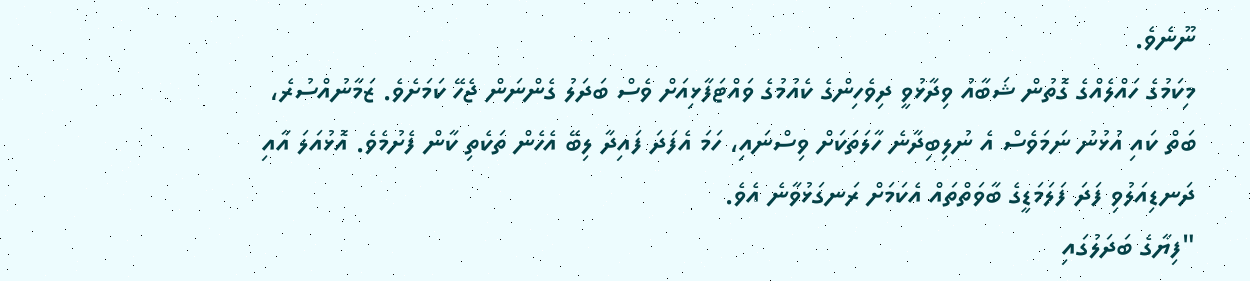ނޫނެވެ.
މިކަމުގެ ހައްލެއްގެ ގޮތުން ޝަބާއު ވިދާޅުވީ ދިވެހިންގެ ކެއުމުގެ ވައްޓަފާޅިއަށް ވެސް ބަދަލު ގެންނަން ޖެހޭ ކަމަށެވެ. ޒަމާނުއްސުރެ، ބަތް ކައި އުޅުނު ނަމަވެސް އެ ނުލިބިދާނެ ހާލަތަކަށް ވިސްނައި، ހަމަ އެފަދަ ފައިދާ ލިބޭ އެހެން ތަކެތި ކާން ފެށުމެވެ. އޮޅުއަލަ އާއި ދަނޑިއަލުވި ފަދަ ފަލަމަޑީގެ ބާވަތްތައް އެކަމަށް ރަނގަޅުވާނެ އެވެ.
"ފިޔާގެ ބަދަލުގައި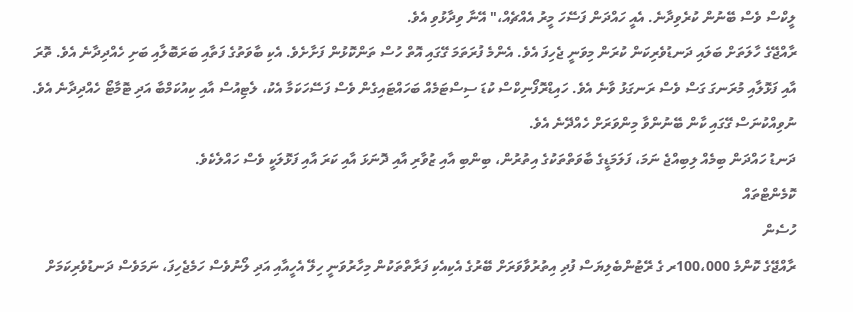ލީކްސް ވެސް ބޭނުން ކުރެވިދާނެ. އެއީ ހައްދަން ފަސޭހަ މީރު އެއްޗެއް،" އޭނާ ވިދާޅުވި އެވެ.
ރާއްޖޭގެ ހާލަތަށް ބަލައި ދަނޑުވެރިކަން ކުރަން މިވަނީ ޖެހިފަ އެވެ. އެންމެ ފުރަތަމަ ގޭގައި އޮތް ހުސް ތަންކޮޅުން ފަށާށެވެ. އެކި ބާވަތުގެ ފަތާއި ބަރަބޮލާއި ބަށި ހެއްދިދާނެ އެވެ. ތޮރަ އާއި ފަޅޮލާއި މުރަނގަ ގަސް ވެސް ރަނގަޅު ވާނެ އެވެ. ހައިޑްރޮފޯނިކްސް ކުޑަ ސިސްޓަމެއް ބަހައްޓައިގެން ވެސް ފަސޭހަކަމާ އެކު، ލެޓިއުސް އާއި ކިއުކަމްބާ އަދި ޓޮމާޓޯ ހެއްދިދާނެ އެވެ. ނުވިއްކުނަސް ގޭގައި ކާން ބޭނުންވާ މިންވަރަށް ހެއްދޭނެ އެވެ.
ދަނޑު ހައްދަން ބިމެއް ލިބިއްޖެ ނަމަ، ފަލަމަޑީގެ ބާވަތްތަކުގެ އިތުރުން، ބިންބި އާއި ޒުވާރި އާއި ދޮނަޅަ އާއި ކަރަ އާއި ފަޅޮލަކީ ވެސް ހައްލެކެވެ.
ކޮމެންޓްތައް
ހުސެން
ރާއްޖޭގެ ކޮންމެ 100،000ރ ގެ ރޭޓުންބެލިޔަސް ފުދި އިތުރުވާވަރަށް ބޭރުގެ އެކިއެކި ފަރާތްތަކުން މިހާރުވަނީ ހިލޭ އެހީއާއި އަދި ލޯނުވެސް ހަމެޖެހިފަ، ނަމަވެސް ދަނޑުވެރިކަމަށް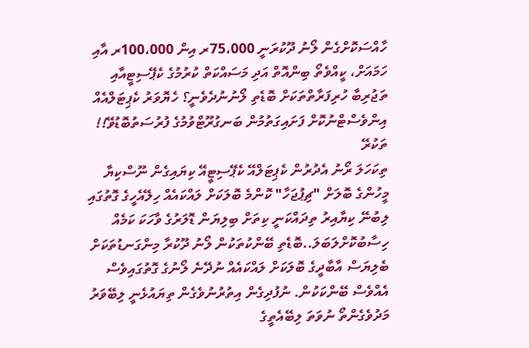ހާއްސަކޮށްގެން ލޯނު ދޫކުރަނީ 75،000ރ އިން 100،000ރ އާއި ހަމައަށް، ކީއްވެތޯ ބިންއޮތް އަދި މަސައްކަތް ކުރުމުގެ ކެޕޭސިޓީއާއި ތަޖުރިބާ ހުރިފަރާތްތަކަށް ބޮޑެތި ލޯނުނުދެވެނީ؟ ހެޔޮވަރު ކެޕިޓަލްއެއް އިންވެސްޓްނުކޮށް ފަށައިގަތުމުން ބަނގުރޫޓްވުމުގެ ފުރުސަތުބޮޑުވޭ!!
ތަކުރޭ
ތިކަހަލަ ރޯނު އެދުރުން ކެޕިޓަލްއޭ ކެޕޭސިޓީއޭ ކިޔައިގެން ނޫސްކިޔާ މީހުންގެ ބޮލަށް "ޗިޕުޖަހާ" ކޮންމެ ބޮލަކަށް ލައްކައެއް ހިލޭއެހީގެ ގޮތުގައި ލިބުނޭ ކިޔާއިރު ތިދައްކަނީ ކިތަށް ބިލިޔަން ޑޮލަރުގެ ވާހަކަ ކަމެއް ހިސާބުކޮށްލަބަލަ..ބޮޑެތި ބޭންކުތަކުން ލޯނު ދޫކުރާ މިންގަނޑުތަކަށް ބެލިޔަސް އާބާދީގެ ބޮލަކަށް ލައްކައެއް ނުދޭނެ ލޯނުގެ ގޮތުގައިވެސް އެއްވެސް ބޭންކަކުން. ނުފުދިގެން އިތުރުނުވެގެން ތިޔައުޅެނީ ލިބޭވަރު މަދުވެގެންތޯ ނުވަތަ ލިބޭއެތީގެ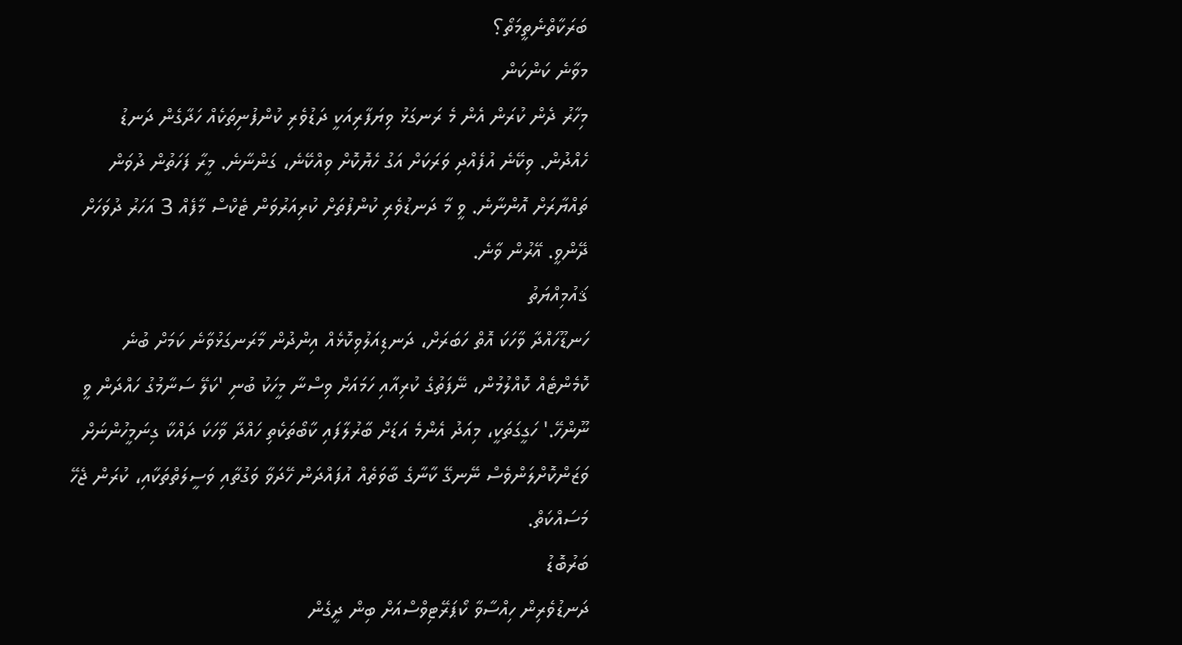ބަރަކާތްނެތީމަތޯ؟
މވާނެ ކަންކަން
މިހާރު ދެން ކުރަން އެން މެ ރަނގަޅު ވިޔަފާރިއަކީ ދަޑުވެރި ކުންފުނިތަކެއް ހަދާގެން ދަނޑު ހެއްދުން. ވިކޭނެ އުފެއްދި ވަރަކަށް އަގު ހެޔޮކޮށް ވިއްކޭނެ، ގަންނާނެ. މީރާ ފަހަތުން ދުވަން ތައްޔާރަށް އޮންނާނެ. ވީ މާ ދަނޑުވެރި ކުންފުތަށް ކުރިއަރުވަން ޓެކްސް މާފެއް 3 އަހަރު ދުވަހަށް ދޭންވީ. އޭރުން ވާނެ.
ޤައުމިއްޔަތު
ހަނޑޫހައްދާ ވާހަކަ އޮތް ހަބަރަށް، ދަނޑިއަލުވިކޮޅެއް އިންދުން މާރަނގަޅުވާނެ ކަމަށް ބުނެ ކޮމެންޓެއް ކޮއްލުމުން، ނޭފަތުގެ ކުރިއާއި ހަމައަށް ވިސްނާ މީހަކު ބުނި 'ކަލޭ ސަނާމުގު ހައްދަން ވީ ނޫންހޭ.' ހަގީގަތަކީ، މިއަދު އެންމެ އަޑަށް ބާރުލާފައި ކާބޯތަކެތި ހައްދާ ވާހަކަ ދައްކާ ގިނަމީހުންނަށް ވަޒަންކޮށްލަންވެސް ނޭނގޭ ކާނާގެ ބާވަތެއް އުފައްދަން ހޭދަވާ ވަގުތާއި ވަސީލަތްތަކާއި، ކުރަން ޖެހޭ މަސައްކަތް.
ބަރުބޮޑު
ދަނޑުވެރިން ހިއްސާވާ ކޯޕަރޭޓިވްސްއަށް ބިން ދީގެން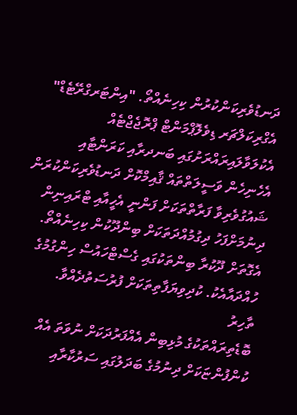ދަނޑުވެރިކަންކުރުން ކިހިނެއްތޯ. "އިންޓަރގްރޭޓެޑް" އެގްރިކަލްޗަރ ޑިވެލޮޕްމަންޓް ޕްރޮޖެޖްޓެއް އެކުލަވާލައިރައްރަށުގައި ބަނދރާއި ކަރަންޓާއި އެހެނިހެން ވަސީލަތްތައް ޤާއިމްކޮށް ދަނޑުވެރިކަންކުރަން ޝައުގުވެރިވާ ފަރާތްތަކަށް ފަންނީ އެހީއާއި ޓްރައިނިން ދިނުމަށްފަހު ދިގުމުއްދަތަކަށް ބިންދޫކުން ކިހިނެއްތޯ. އެގޮތަށް ދޫކުރާ ބިންތަކުގައި ގެސްޓްހައުސް ހިންގުމުގެ ހުއްދައާއެކު. ކުދިވިޔަފާތިތަކަށް ފުރުސަތުދެއްވާ.
ތާހިރު
ބޮޑެތިރައްތަކުގެ މުޅިބިން އެއްފަރުދަކަށް ނުވަތަ އެއް ކުންފުންޏަކަށް ދިނުމުގެ ބަދަލުގައި ސަރުކާރާއި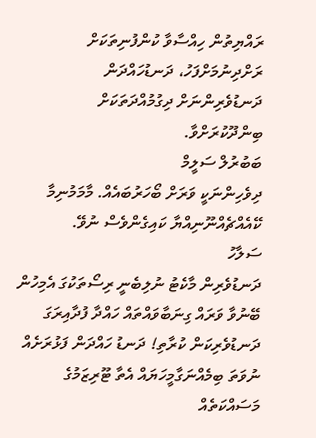ރައްޔިތުން ހިއްސާވާ ކުންފުނިތަކަށް ރަށްދިނުމަށްފަހު، ދަނޑުހައްދަން ދަނޑުވެރިންނަށް ދިގުމުއްދަތަކަށް ބިންދޫކުރަށްވާ.
ބަބުރުލް ސަލީމް
ދިވެހިންނަކީ ވަރަށް ބޯހަރުބައެއް. މާމަމުނިމާ ކޭއެއްޗެއްނޫނިއްޔާ ކައިގެންވެސް ނުވޭ.
ސަލާހު
ދަނޑުވެރިން މާކެޓު ނުލިބެނީ ރިސޯތަކުގަ އެމިހުން ބޭނުވާ ވަރައް ގިނަބާވައްތައް ހައްދާ ފުދާއިރަގަ ދަނޑުވެރިކަން ކުރާތި! ދަނޑު ހައްދަން ފަޅުރަށެއް ނުވަތަ ބިމެއްނަގާމީހަޔައް އެތާ ޓޫރިޒަމުގެ މަސައްކަތެއް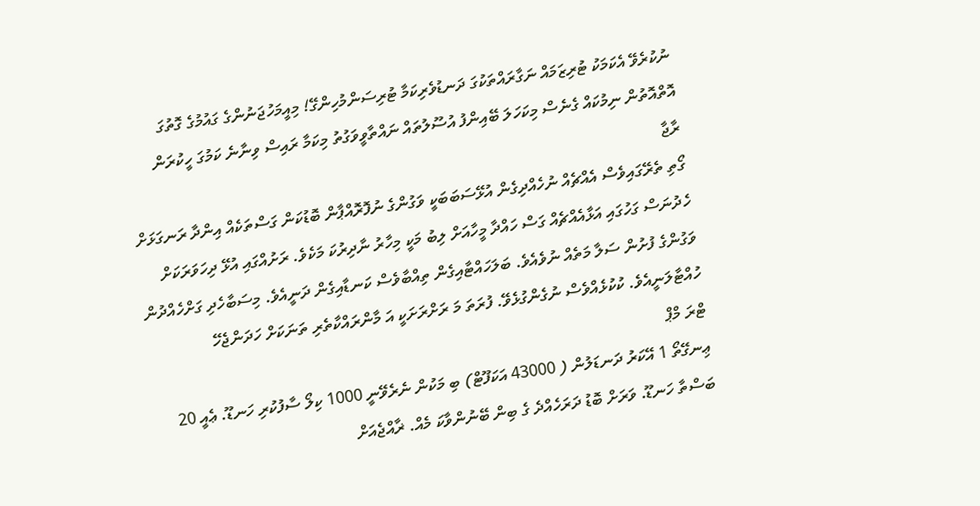ނުކުރެވޭ އެކަމަކު ޓުރިޒަމައް ނަގާރައްތަކުގަ ދަނޑުވެރިކަމާ ޓުރިސަންމުހިންގޭ! މިއީމަހުޖަނުންގެ ގައުމުގެ ގޮތުގަ އޮތްއޮތުން ނިމުކައް ގެނެސް މިކަހަލަ ބޭއިންފު އުސޫލުތައް ނައްތާވީވަގުތު މިކަމާ ރައިސް ވިނާނެ ކަމުގަ ހީކުރަން
ރާޖާ
ގޯތި ތެރޭގައިވެސް އެއްޗެއް ނުހެއްދިގެން އުޅޭސަބަބަކީ ވަގުންގެ ނުފޮރޮއްޕާން ބޮޑުކަން ގަސްތަކެއް އިންދާ ރަނގަޅަށް ހެދުނަސް ގަހުގައި އަޅާއެއްޗެއް ގަސް ހައްދާ މީހާއަށް ލިބު މަކީ މިހާރު ނާދިރުކަ މަކެވެ. ރަށުއްގައި އުޅޭ ދިހަވަރަކަށް ވަގުންގެ ފުށުން ސަލާ މަތެއް ނުވެއެވެ. ބަލަހައްޓާއިގެން ތިއްބާވެސް ކަނޑާއިގެން ދަނީއެވެ. މިސަބާހެދި ގަށްހެއްދުން ހުއްޓާލަނީއެވެ. ކުކުޅެއްވެސް ނުގެންގުޅެވޭ. ފުރަތަ މަ ރަށްރަށަކީ އަ މާންރައްކާތެރި ތަނަކަށް ހަދަންޖެހޭ
ޓްރަ މްޕް
ޢިނގޭތޯ 1 އޭކަރު ދަނޑަލުން ( 43000 އަކަފޫޓް) ބި މަކުން ނެރެވޭނީ 1000 ކިލޯ ސާފުކުރި ހަނޑޫ. ޢެއީ 20 ބަސްތާ ހަނޑޫ. ވަރަށް ބޮޑު ދަރަހެއްދެ ގެ ބިން ބޭނުންވާކަ މެއް. ޜާއްޖެއަށް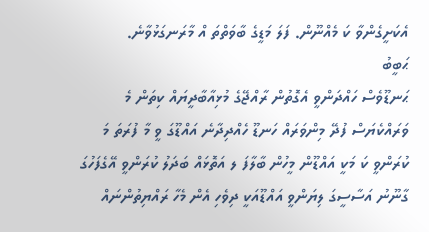އެކަށީގެންވާ ކަ މެއްނޫން. ފަލަ މަޑީގެ ބާވަތްތަ އް މާރަނގަޅުވާނެ.
ޙަބީބު
ޙަނޑޫވެސް ހައްދަންވީ އެގޮތުން ރާއްޖޭގެ މުޅިއާބާދީޔައް ކިތަން މެ ވަރައްކެޔަސް ފުދޭ މިންވަރައް ހަނޑޫ ހެއްދިދާނެ އައްޑޫގަ ވީ މާ ފުރަތަ މަ ކުރަންވީ ކަ މަކީ އައްޑޫން މީހުން ބާލާފަ ލ އަތޮޅައް ބަދަލު ކުރަންވީ އޭގެފަހުގަ ގާނޫނު އަސާސީގަ ލިޔަންވީ އައްޑޫއަކީ ދިވެހި އެން މެހާ ރައްޔިތުންނައް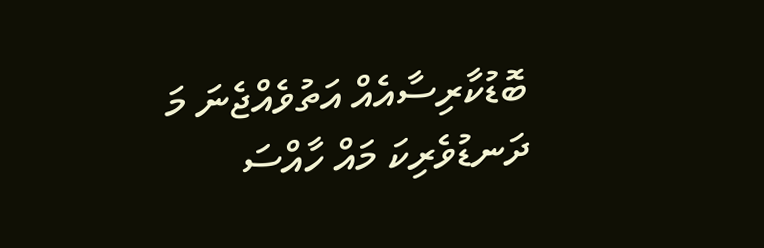ބޮޑުކާރިސާއެއް އަތުވެއްޖެނަ މަ ދަނޑުވެރިކަ މައް ހާއްސަ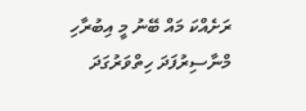ރަށެއްކަ މައް ބޭނު މީ އިބުރާހި މްނާސިރުފަދަ ހިތްވަރުގަދަ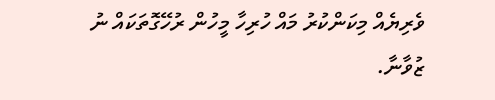ވެރިޔެއް މިކަންކުރު މައް ހުރިހާ މީހުން ރުހޭގޮތަކައް ނު
ޒުވާނާ.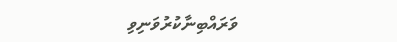ވަރައްބިނާކުރުވަނިވި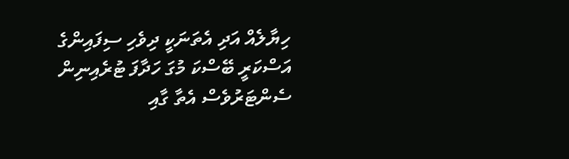ހިޔާލެއް އަދި އެތަނަކީ ދިވެހި ސިފައިންގެ އަސްކަރީ ބޭސްކަ މުގަ ހަދާފަ ޓުރެއިނިން ސެންޓަރުވެސް އެތާ ގާއި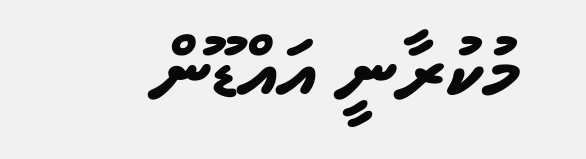މުކުރާނީ އައްޑޫން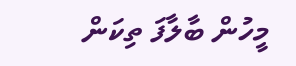މީހުން ބާލާފަ ތިކަން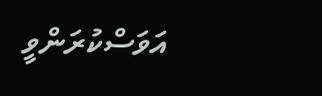އަވަސްކުރަންވީ